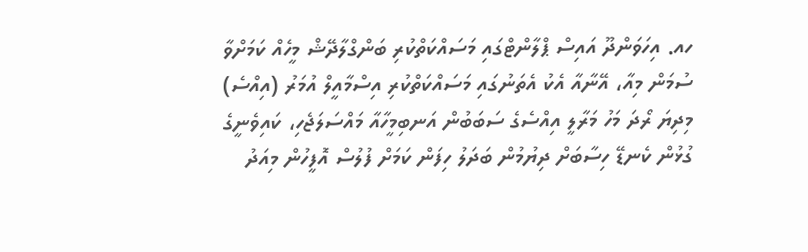ހއ. އިހަވަންދޫ އައިސް ޕްލާންޓްގައި މަސައްކަތްކުރި ބަންގްލާދޭޝް މީހެއް ކަމަށްވާ ސުމަން މިއާ، އޭނާއާ އެކު އެތަނުގައި މަސައްކަތްކުރި އިސްމާއީލް އުމަރު (އިއްސެ) މިދިޔަ ރޯދަ މަހު މަރާލީ އިއްސެގެ ސަބަބުން އަނބިމީހާއާ މައްސަލަޖެހި، ކައިވެނީގެ ގުޅުން ކެނޑޭ ހިސާބަށް ދިޔުމުން ބަދަލު ހިފަން ކަމަށް ފުލުސް އޮފީހުން މިއަދު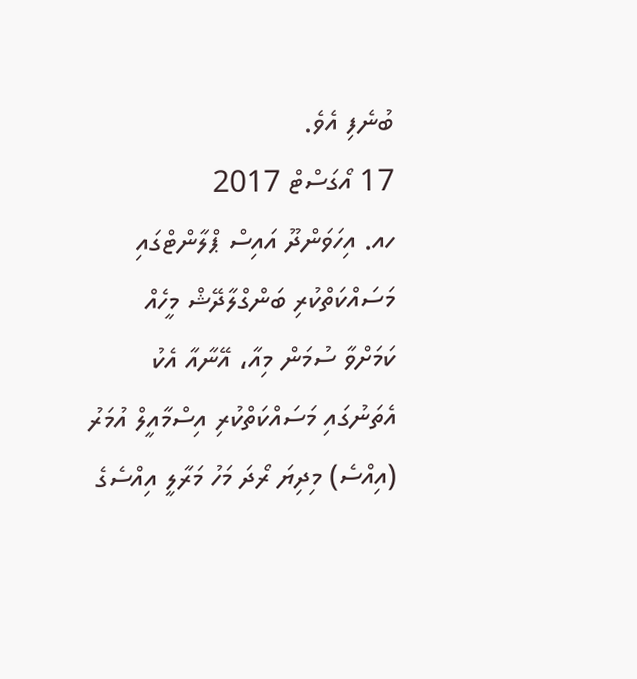ބުނެފި އެވެ.
17 އޯގަސްޓް 2017
ހއ. އިހަވަންދޫ އައިސް ޕްލާންޓްގައި މަސައްކަތްކުރި ބަންގްލާދޭޝް މީހެއް ކަމަށްވާ ސުމަން މިއާ، އޭނާއާ އެކު އެތަނުގައި މަސައްކަތްކުރި އިސްމާއީލް އުމަރު (އިއްސެ) މިދިޔަ ރޯދަ މަހު މަރާލީ އިއްސެގެ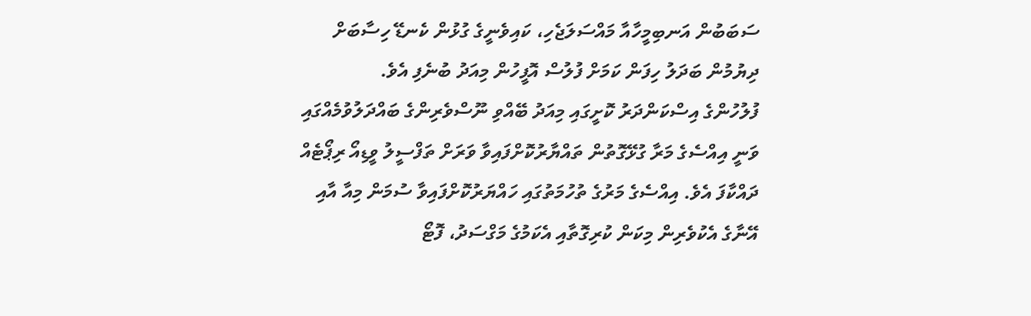ސަބަބުން އަނބިމީހާއާ މައްސަލަޖެހި، ކައިވެނީގެ ގުޅުން ކެނޑޭ ހިސާބަށް ދިޔުމުން ބަދަލު ހިފަން ކަމަށް ފުލުސް އޮފީހުން މިއަދު ބުނެފި އެވެ.
ފުލުހުންގެ އިސްކަންދަރު ކޮށީގައި މިއަދު ބޭއްވި ނޫސްވެރިންގެ ބައްދަލުވުމެއްގައި ވަނީ އިއްސެގެ މަރާ ގުޅޭގޮތުން ތައްޔާރުކޮށްފައިވާ ވަރަށް ތަފްސީލު ވީޑިއޯ ރިޕޯޓެއް ދައްކާފަ އެވެ. އިއްސެގެ މަރުގެ ތުހުމަތުގައި ހައްޔަރުކޮށްފައިވާ ސުމަން މިއާ އާއި އޭނާގެ އެކުވެރިން މިކަން ކުރިގޮތާއި އެކަމުގެ މަގްސަދު، ފޮޓޯ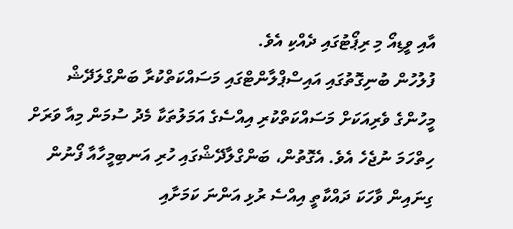އާއި ވީޑިއޯ މި ރިޕޯޓުގައި ދެއްކި އެވެ.
ފުލުހުން ބުނިގޮތުގައި އައިސްޕްލާންޓްގައި މަސައްކަތްކުރާ ބަންގްލަދޭޝް މީހުންގެ ވެރިއަކަށް މަސައްކަތްކުރި އިއްސެގެ އަމަލުތަކާ މެދު ސުމަން މިއާ ވަރަށް ހިތްހަމަ ނުޖެހެ އެވެ. އެގޮތުން، ބަންގްލާދޭޝްގައި ހުރި އަނބިމީހާއާ ފޯނުން ގިނައިން ވާހަކަ ދައްކާތީ އިއްސެ ރުޅި އަންނަ ކަމަށާއި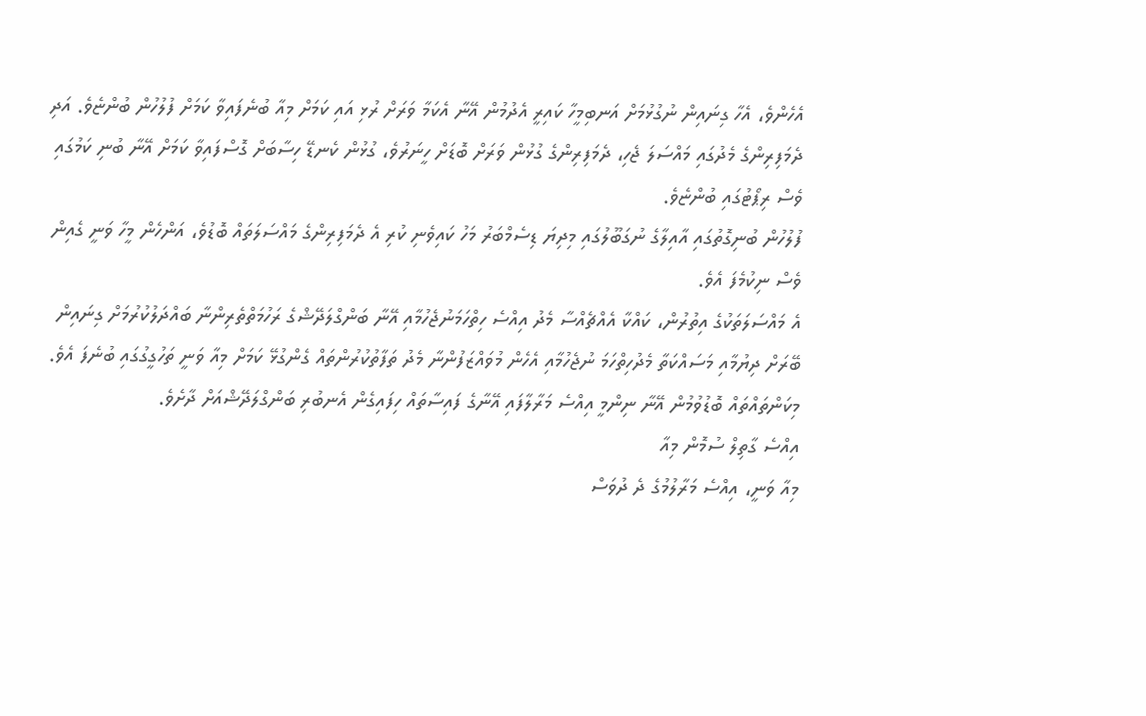އެހެންވެ، އެހާ ގިނައިން ނުގުޅުމަށް އަނބިމީހާ ކައިރީ އެދުމުން އޭނާ އެކަމާ ވަރަށް ރުޅި އައި ކަމަށް މިއާ ބުނެފައިވާ ކަމަށް ފުލުހުން ބުންޏެވެ. އަދި ދެމަފިރިންގެ މެދުގައި މައްސަލަ ޖެހި، ދެމަފިރިންގެ ގުޅުން ވަރަށް ބޮޑަށް ހީނަރުވެ، ގުޅުން ކެނޑޭ ހިސާބަށް ގޮސްފައިވާ ކަމަށް އޭނާ ބުނި ކަމުގައި ވެސް ރިޕޯޓުގައި ބުންޏެވެ.
ފުލުހުން ބުނިގޮތުގައި އާއިލާގެ ނުގަބޫލުގައި މިދިޔަ ޑިސެމްބަރު މަހު ކައިވެނި ކުރި އެ ދެމަފިރިންގެ މައްސަލަތައް ބޮޑުވެ، އަންހެން މީހާ ވަނީ ގެއިން ވެސް ނިކުމެފަ އެވެ.
އެ މައްސަލަތަކުގެ އިތުރުން، ކައްކާ އެއްޗެއްސާ މެދު އިއްސެ ހިތްހަމަނުޖެހުމާއި އޭނާ ބަންގްލަދޭޝްގެ ރަހުމަތްތެރިންނާ ބައްދަލުކުރުމަށް ގިނައިން ބޭރަށް ދިޔުމާއި މަސައްކަތާ މެދުހިތްހަމަ ނުޖެހުމާއި އެހެން މުވައްޒަފުންނާ މެދު ތަފާތުކުރުންތައް ގެންގުޅޭ ކަމަށް މިއާ ވަނީ ތަހުގީގުގައި ބުނެފަ އެވެ. މިކަންތައްތައް ބޮޑުވުމުން އޭނާ ނިންމީ އިއްސެ މަރާލާފައި އޭނާގެ ފައިސާތައް ހިފައިގެން އެނބުރި ބަންގްލަދޭޝްއަށް ދާށެވެ.
އިއްސެ ގާތިލް ސުމޮން މިއާ
މިއާ ވަނީ، އިއްސެ މަރާލުމުގެ ދެ ދުވަސް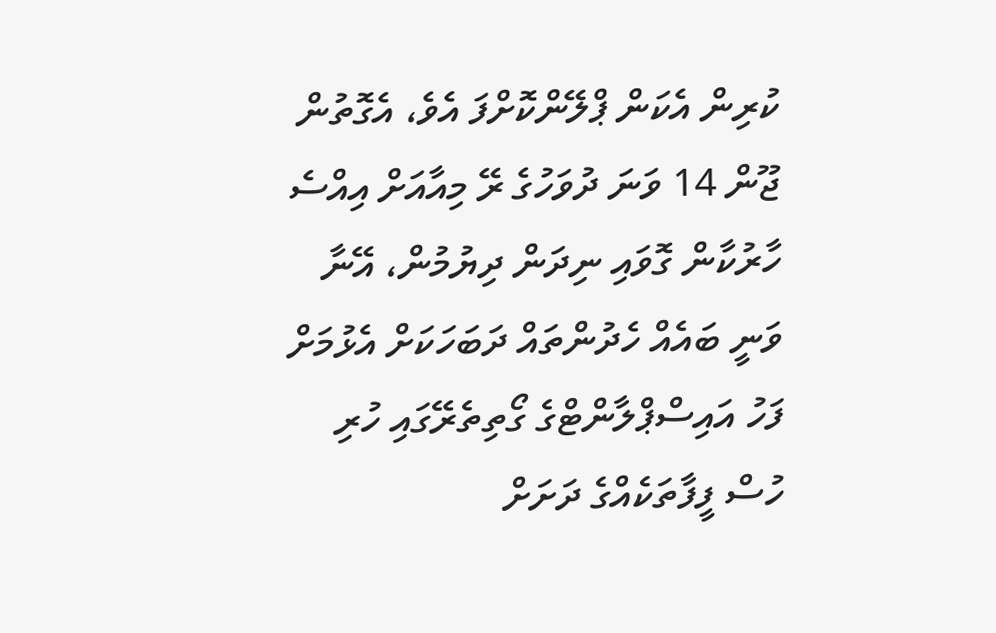ކުރިން އެކަން ޕްލޭންކޮށްފަ އެވެ، އެގޮތުން ޖޫން 14 ވަނަ ދުވަހުގެ ރޭ މިއާއަށް އިއްސެ ހާރުކާން ގޮވައި ނިދަން ދިޔުމުން، އޭނާ ވަނީ ބައެއް ހެދުންތައް ދަބަހަކަށް އެޅުމަށް ފަހު އައިސްޕްލާންޓްގެ ގޯތިތެރޭގައި ހުރި ހުސް ފީފާތަކެއްގެ ދަށަށް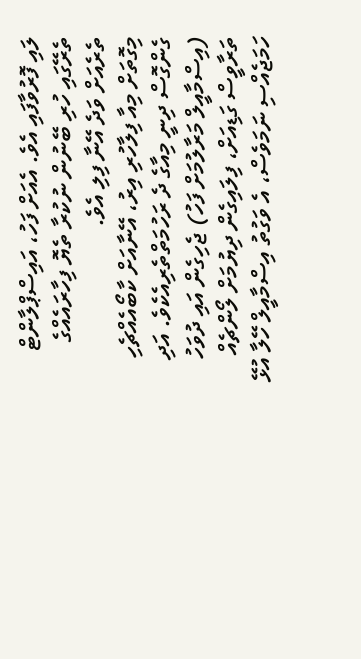ލައި ފޮރުވާފައި އެވެ. އެއަށް ފަހު، އައިސްޕްލާންޓް ތެރޭގައި ހުރި ބޭނުން ނުކުރާ ތެޔޮ ފިހާރައެއްގެ ތެރެއަށް ވަދެ އޭނާ ފިލި އެވެ.
މިގޮތަށް މިއާ ފިލާހުރި އިރު، އޭނާއަށް ކާބޯއެއްޗެހި ގެންގޮސް ދިނީ މިއާގެ ދެ ރަހުމަތްތެރިއެކެވެ. އަދި (އިސްމާއީލް މަރާލުމަށް ފަހު) ޖެހިގެން އައި ދުވަހު ތަރާވީސް ގަޑިއަށް، ފިލައިގެން ދިޔުމަށް ލޯންޗެއް ހަމަޖެއްސި ނަމަވެސް، އެ ވަގުތު އިސްމާއީލް ހޭލާ އުޅޭ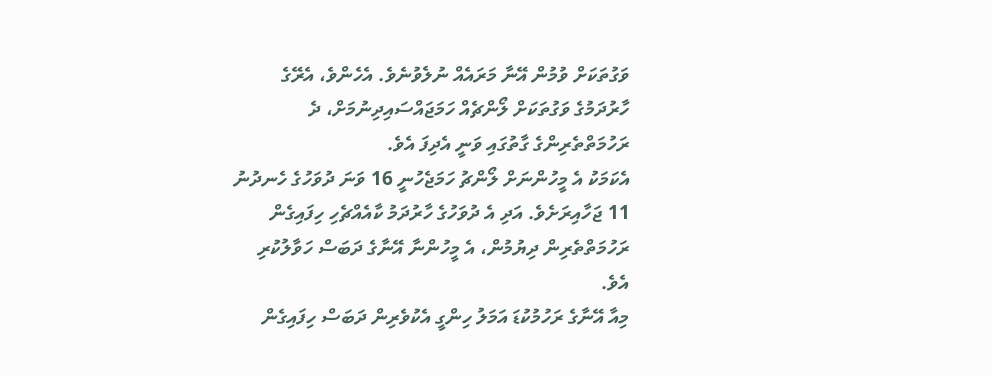ވަގުތަކަށް ވުމުން އޭނާ މަރައެއް ނުލެވުނެވެ. އެހެންވެ، އެރޭގެ ހާރުދަމުގެ ވަގުތަކަށް ލޯންޗެއް ހަމަޖައްސައިދިނުމަށް، ދެ ރަހުމަތްތެރިންގެ ގާތުގައި ވަނީ އެދިފަ އެވެ.
އެކަމަކު އެ މީހުންނަށް ލޯންޗު ހަމަޖެހުނީ 16 ވަނަ ދުވަހުގެ ހެނދުނު 11 ޖަހާއިރަށެވެ. އަދި އެ ދުވަހުގެ ހާރުދަމު ކާއެއްޗެހި ހިފައިގެން ރަހުމަތްތެރިން ދިޔުމުން، އެ މީހުންނާ އޭނާގެ ދަބަސް ހަވާލުކުރި އެވެ.
މިއާ އޭނާގެ ރަހުމުކުޑަ އަމަލު ހިންގީ އެކުވެރިން ދަބަސް ހިފައިގެން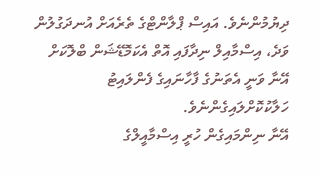ދިޔުމުންނެވެ. އައިސް ޕްލާންޓްގެ ތެރެއަށް އުނދަގުލުން ވަދެ، އިސްމާއިލް ނިދާފައި އޮތް އެކަމޮޑޭޝަން ބްލޮކަށް އޭނާ ވަނީ އެތަނުގެ ފާހާނައިގެ ފެންލައިޓު ހަލާކުކޮށްލައިގެންނެވެ.
އޭނާ ނިންމައިގެން ހުރީ އިސްމާއީލްގެ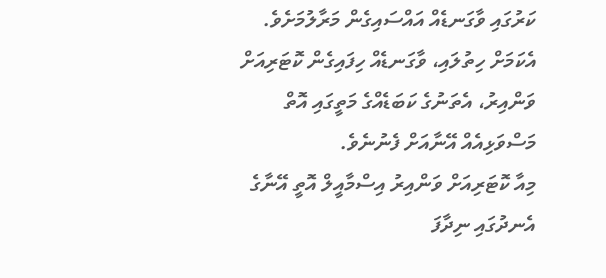ކަރުގައި ވާގަނޑެއް އައްސައިގެން މަރާލުމަށެވެ. އެކަމަށް ހިތުލައި، ވާގަނޑެއް ހިފައިގެން ކޮޓަރިއަށް ވަންއިރު، އެތަނުގެ ކަބަޑެއްގެ މަތީގައި އޮތް މަސްވަޅިއެއް އޭނާއަށް ފެނުނެވެ.
މިއާ ކޮޓަރިއަށް ވަންއިރު އިސްމާއީލް އޮތީ އޭނާގެ އެނދުގައި ނިދާފަ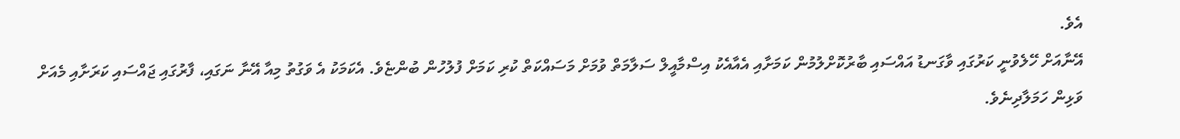އެވެ.
އޭނާއަށް ހޭލެވުނީ ކަރުގައި ވާގަނޑު އައްސައި ބާރުކޮށްލުމުން ކަމަށާއި އެއާއެކު އިސްމާއީލް ސަލާމަތް ވުމަށް މަސައްކަތް ކުރި ކަމަށް ފުލުހުން ބުންޏެވެ. އެކަމަކު އެ ވަގުތު މިއާ އޭނާ ނަގައި، ފާރުގައި ޖައްސައި ކަރަށާއި މެއަށް ވަޅިން ހަމަލާދިނެވެ.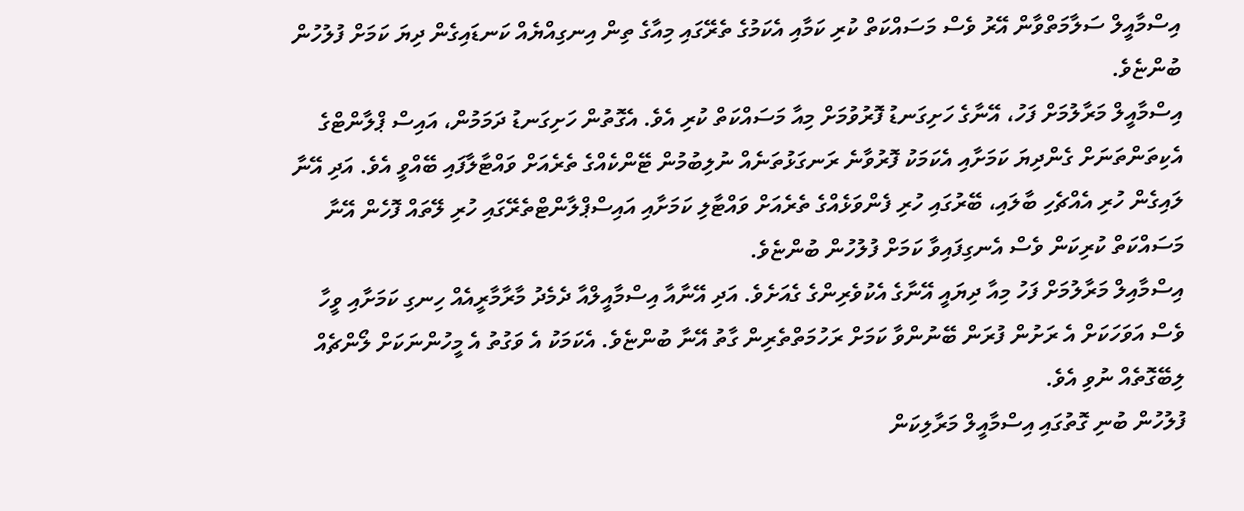އިސްމާއީލް ސަލާމަތްވާން އޭރު ވެސް މަސައްކަތް ކުރި ކަމާއި އެކަމުގެ ތެރޭގައި މިއާގެ ތިން އިނގިއްޔެއް ކަނޑައިގެން ދިޔަ ކަމަށް ފުލުހުން ބުންޏެވެ.
އިސްމާއީލް މަރާލުމަށް ފަހު، އޭނާގެ ހަށިގަނޑު ފޮރުވުމަށް މިއާ މަސައްކަތް ކުރި އެވެ. އެގޮތުން ހަށިގަނޑު ދަމަމުން، އައިސް ޕްލާންޓްގެ އެކިތަންތަނަށް ގެންދިޔަ ކަމަށާއި އެކަމަކު ފޮރުވާނެ ރަނގަޅުތަނެއް ނުލިބުމުން ޓޭންކެއްގެ ތެރެއަށް ވައްޓާލާފައި ބޭއްވީ އެވެ. އަދި އޭނާ ލައިގެން ހުރި އެއްޗެހި ބާލައި، ބޭރުގައި ހުރި ފެންވަޅެއްގެ ތެރެއަށް ވައްޓާލި ކަމަށާއި އައިސްޕްލާންޓްތެރޭގައި ހުރި ލޭތައް ފޮހެން އޭނާ މަސައްކަތް ކުރިކަން ވެސް އެނގިފައިވާ ކަމަށް ފުލުހުން ބުންޏެވެ.
އިސްމާއިލް މަރާލުމަށް ފަހު މިއާ ދިޔައީ އޭނާގެ އެކުވެރިންގެ ގެއަށެވެ. އަދި އޭނާއާ އިސްމާއީލްއާ ދެމެދު މާރާމާރީއެއް ހިނގި ކަމަށާއި ވީހާ ވެސް އަވަހަކަށް އެ ރަށުން ފުރަން ބޭނުންވާ ކަމަށް ރަހުމަތްތެރިން ގާތު އޭނާ ބުންޏެވެ. އެކަމަކު އެ ވަގުތު އެ މީހުންނަކަށް ލޯންޗެއް ލިބޭގޮތެއް ނުވި އެވެ.
ފުލުހުން ބުނި ގޮތުގައި އިސްމާއީލް މަރާލިކަން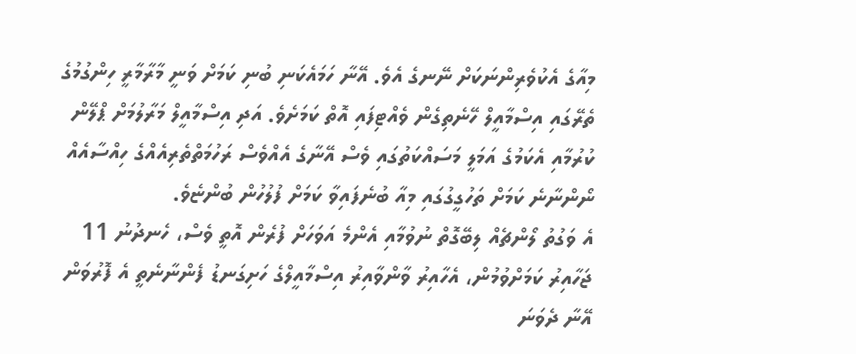މިއާގެ އެކުވެރިންނަކަށް ނޭނގެ އެވެ. އޭނާ ހަމައެކަނި ބުނި ކަމަށް ވަނީ މާރާމާރީ ހިންގުމުގެ ތެރޭގައި އިސްމާއީލް ހޭނެތިގެން ވެއްޓިފައި އޮތް ކަމަށެވެ. އަދި އިސްމާއީލް މަރާލުމަށް ޕްލޭން ކުރުމާއި އެކަމުގެ އަމަލީ މަސައްކަތުގައި ވެސް އޭނާގެ އެއްވެސް ރަހުމަތްތެރިއެއްގެ ހިއްސާއެއް ނޯންނާނެ ކަމަށް ތަހުގީގުގައި މިއާ ބުނެފައިވާ ކަމަށް ފުލުހުން ބުންޏެވެ.
އެ ވަގުތު ލޯންޗެއް ލިބޭގޮތް ނުވުމާއި އެންމެ އަވަހަށް ފުރެން އޮތީ ވެސް، ހެނދުނު 11 ޖަހާއިރު ކަމަށްވުމުން، އެހާއިރު ވާންވާއިރު އިސްމާއީލްގެ ހަށިގަނޑު ފެންނާނެތީ އެ ފޮރުވަން އޭނާ ދެވަނަ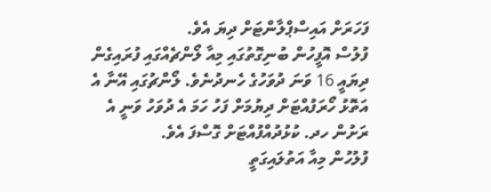ފަހަރަށް އައިސްޕްލާންޓަށް ދިޔަ އެވެ.
ފުލުސް އޮފީހުން ބުނިގޮތުގައި މިއާ ލޯންޗެއްގައި ފުރައިގެން ދިޔައީ 16 ވަނަ ދުވަހުގެ ހެނދުނެވެ. ލޯންޗުގައި އޭނާ އެ އަތޮޅު ހޯރަފުއްޓަށް ދިޔުމަށް ފަހު ހަމަ އެ ދުވަހު ވަނީ އެ ރަށުން ހދ. ކުޅުދުއްފުއްޓަށް ގޮސްފަ އެވެ.
ފުލުހުން މިއާ އަތުލައިގަތީ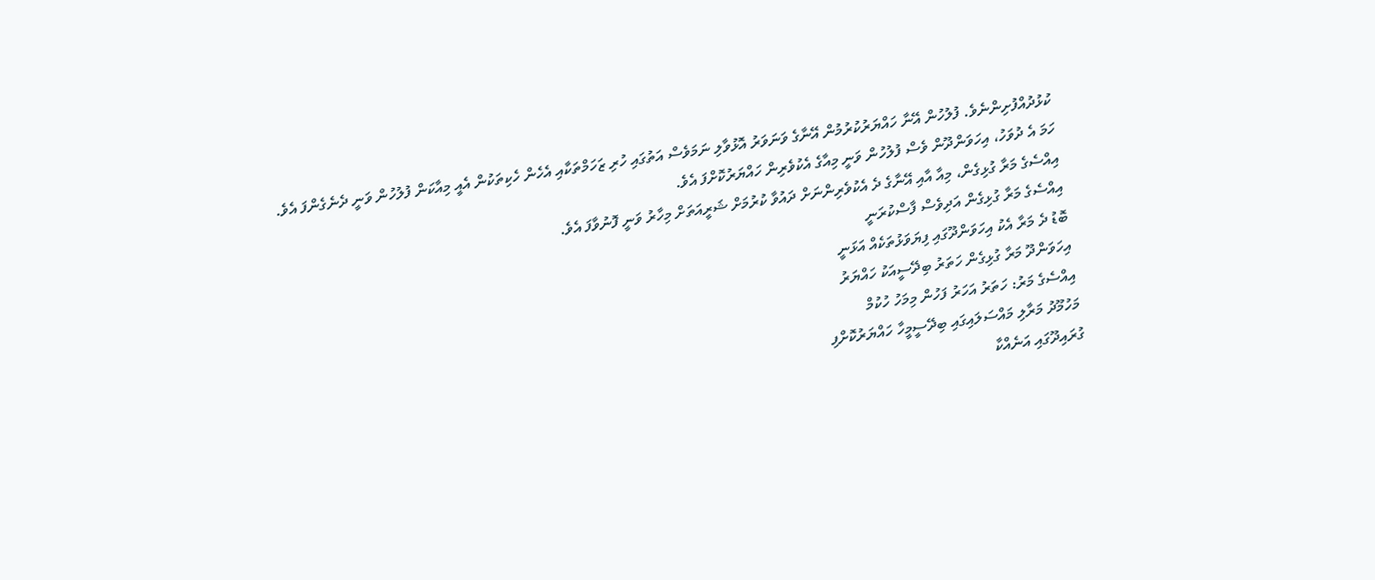ކުޅުދުއްފުށިންނެވެ. ފުލުހުން އޭނާ ހައްޔަރުކުރުމުން އޭނާގެ ވަނަވަރު އޮޅުވާލި ނަމަވެސް އަތުގައި ހުރި ޒަހަމްތަކާއި އެހެން ހެކިތަކުން އެއީ މިއާކަން ފުލުހުން ވަނީ ދެނެގެންފަ އެވެ.
ހަމަ އެ ދުވަހު، އިހަވަންދޫން ވެސް ފުލުހުން ވަނީ މިއާގެ އެކުވެރިން ހައްޔަރުކޮށްފަ އެވެ.
އިއްސެގެ މަރާ ގުޅިގެން، މިއާ އާއި އޭނާގެ ދެ އެކުވެރިންނަށް ދައުވާ ކުރުމަށް ޝަރީއަތަށް މިހާރު ވަނީ ފޮނުވާފަ އެވެ.
އިއްސެގެ މަރާ ގުޅިގެން އަދިވެސް ފާސްކުރަނީ
ބޮޑު ދެ މަރާ އެކު އިހަވަންދޫގައި ފިޔަވަޅުތަކެއް އަޅަނީ
އިހަވަންދޫ މަރާ ގުޅިގެން ހަތަރު ބިދޭސީއަކު ހައްޔަރު
އިއްސެގެ މަރު: ހަތަރު އަހަރު ފަހުން މިމަހު ހުކުމް
މަހުމޫދު މަރާލި މައްސަލައިގައި ބިދޭސީމީހާ ހައްޔަރުކޮށްފި
ގުރައިދޫގައި އަނެއްކާ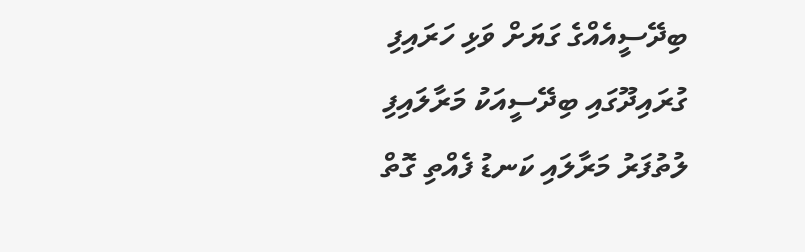ބިދޭސީއެއްގެ ގަޔަށް ވަޅި ހަރައިފި
ގުރައިދޫގައި ބިދޭސީއަކު މަރާލައިފި
ލުތުފަރު މަރާލައި ކަނޑު ފެއްތި ގޮތް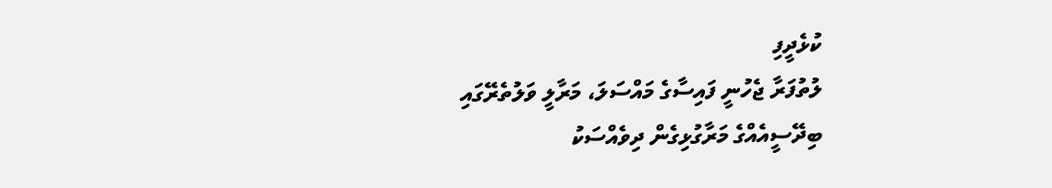ކުޅެދީފި
ލުތުފަރާ ޖެހުނީ ފައިސާގެ މައްސަލަ، މަރާލީ ވަލުތެރޭގައި
ބިދޭސީއެއްގެ މަރާގުޅިގެން ދިވެއްސަކު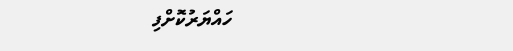ހައްޔަރުކޮށްފި